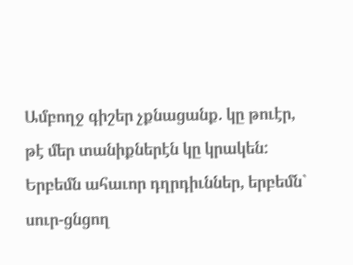Ամբողջ գիշեր չքնացանք. կը թուէր, թէ մեր տանիքներէն կը կրակեն: Երբեմն ահաւոր դղրդիւններ, երբեմն` սուր-ցնցող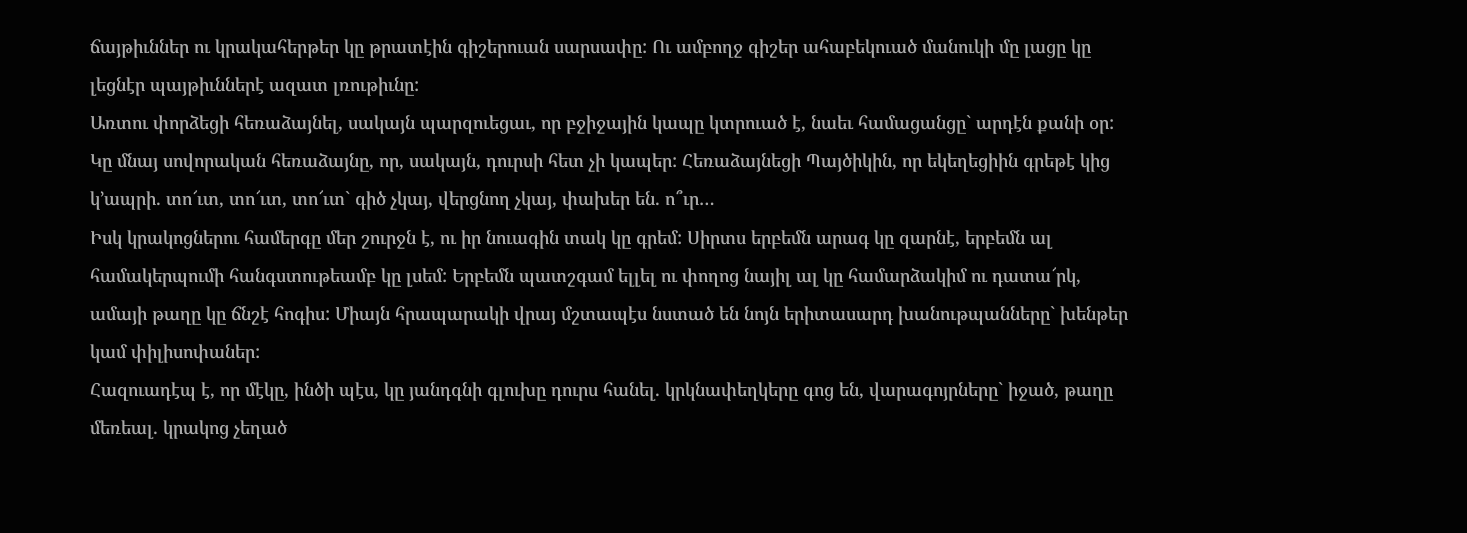ճայթիւններ ու կրակահերթեր կը թրատէին գիշերուան սարսափը: Ու ամբողջ գիշեր ահաբեկուած մանուկի մը լացը կը լեցնէր պայթիւններէ ազատ լռութիւնը:
Առտու փորձեցի հեռաձայնել, սակայն պարզուեցաւ, որ բջիջային կապը կտրուած է, նաեւ համացանցը` արդէն քանի օր: Կը մնայ սովորական հեռաձայնը, որ, սակայն, դուրսի հետ չի կապեր: Հեռաձայնեցի Պայծիկին, որ եկեղեցիին գրեթէ կից կ’ապրի. տո՜ւտ, տո՜ւտ, տո՜ւտ` գիծ չկայ, վերցնող չկայ, փախեր են. ո՞ւր…
Իսկ կրակոցներու համերգը մեր շուրջն է, ու իր նուագին տակ կը գրեմ: Սիրտս երբեմն արագ կը զարնէ, երբեմն ալ համակերպումի հանգստութեամբ կը լսեմ: Երբեմն պատշգամ ելլել ու փողոց նայիլ ալ կը համարձակիմ ու դատա՜րկ, ամայի թաղը կը ճնշէ հոգիս: Միայն հրապարակի վրայ մշտապէս նստած են նոյն երիտասարդ խանութպանները` խենթեր կամ փիլիսոփաներ:
Հազուադէպ է, որ մէկը, ինծի պէս, կը յանդգնի գլուխը դուրս հանել. կրկնափեղկերը գոց են, վարագոյրները` իջած, թաղը մեռեալ. կրակոց չեղած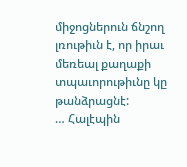միջոցներուն ճնշող լռութիւն է, որ իրաւ մեռեալ քաղաքի տպաւորութիւնը կը թանձրացնէ:
… Հալէպին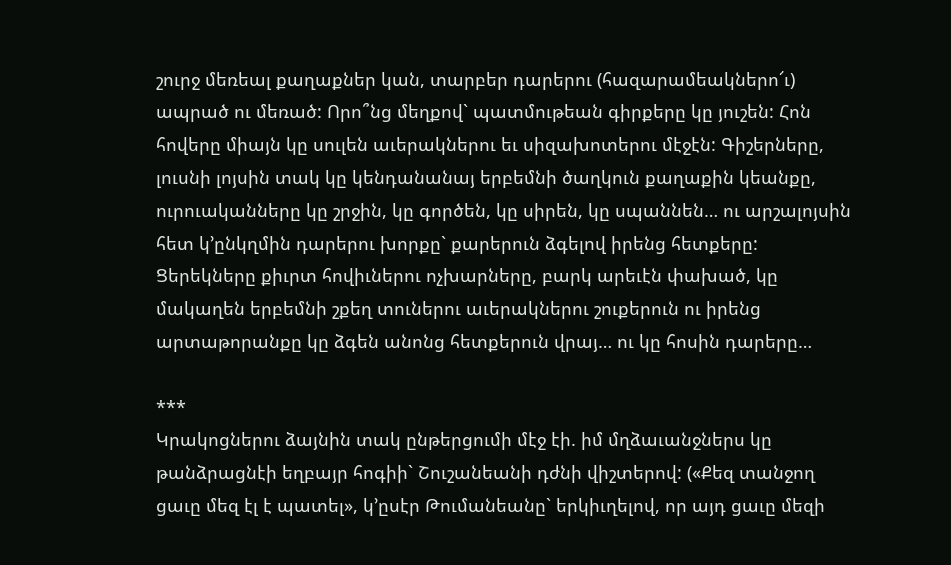շուրջ մեռեալ քաղաքներ կան, տարբեր դարերու (հազարամեակներո՜ւ) ապրած ու մեռած: Որո՞նց մեղքով` պատմութեան գիրքերը կը յուշեն: Հոն հովերը միայն կը սուլեն աւերակներու եւ սիզախոտերու մէջէն: Գիշերները, լուսնի լոյսին տակ կը կենդանանայ երբեմնի ծաղկուն քաղաքին կեանքը, ուրուականները կը շրջին, կը գործեն, կը սիրեն, կը սպաննեն… ու արշալոյսին հետ կ’ընկղմին դարերու խորքը` քարերուն ձգելով իրենց հետքերը: Ցերեկները քիւրտ հովիւներու ոչխարները, բարկ արեւէն փախած, կը մակաղեն երբեմնի շքեղ տուներու աւերակներու շուքերուն ու իրենց արտաթորանքը կը ձգեն անոնց հետքերուն վրայ… ու կը հոսին դարերը…

***
Կրակոցներու ձայնին տակ ընթերցումի մէջ էի. իմ մղձաւանջներս կը թանձրացնէի եղբայր հոգիի` Շուշանեանի դժնի վիշտերով: («Քեզ տանջող ցաւը մեզ էլ է պատել», կ’ըսէր Թումանեանը` երկիւղելով, որ այդ ցաւը մեզի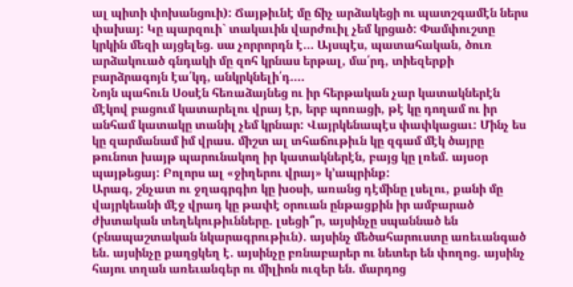ալ պիտի փոխանցուի): Ճայթիւնէ մը ճիչ արձակեցի ու պատշգամէն ներս փախայ: Կը պարզուի` տակաւին վարժուիլ չեմ կրցած: Փամփուշտը կրկին մեզի այցելեց. սա չորրորդն է… Այսպէս, պատահական, ծուռ արձակուած գնդակի մը զոհ կրնաս երթալ, մա՛րդ, տիեզերքի բարձրագոյն էա՛կդ, անկրկնելի՛դ….
Նոյն պահուն Սօսէն հեռաձայնեց ու իր հերթական չար կատակներէն մէկով բացում կատարելու վրայ էր, երբ պոռացի, թէ կը դողամ ու իր անհամ կատակը տանիլ չեմ կրնար: Վայրկենապէս փափկացաւ: Մինչ ես կը զարմանամ իմ վրաս. միշտ ալ տհաճութիւն կը զգամ մէկ ծայրը թունոտ խայթ պարունակող իր կատակներէն, բայց կը լռեմ. այսօր պայթեցայ: Բոլորս ալ «ջիղերու վրայ» կ’ապրինք:
Արագ, շնչատ ու ջղագրգիռ կը խօսի, առանց դէմինը լսելու, քանի մը վայրկեանի մէջ վրադ կը թափէ օրուան ընթացքին իր ամբարած ժխտական տեղեկութիւնները. լսեցի՞ր, այսինչը սպաննած են (բնապաշտական նկարագրութիւն). այսինչ մեծահարուստը առեւանգած են. այսինչը քաղցկեղ է. այսինչը բռնաբարեր ու նետեր են փողոց. այսինչ հայու տղան առեւանգեր ու միլիոն ուզեր են. մարդոց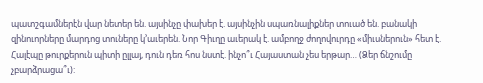պատշգամներէն վար նետեր են. այսինչը փախեր է. այսինչին սպառնալիքներ տուած են. բանակի զինուորները մարդոց տուները կ’աւերեն. Նոր Գիւղը աւերակ է. ամբողջ ժողովուրդը «միւսներուն» հետ է. Հալէպը թուրքերուն պիտի ըլլայ, դուն դեռ հոս նստէ. ինչո՞ւ Հայաստան չես երթար… (Ձեր ճնշումը չբարձրացա՞ւ):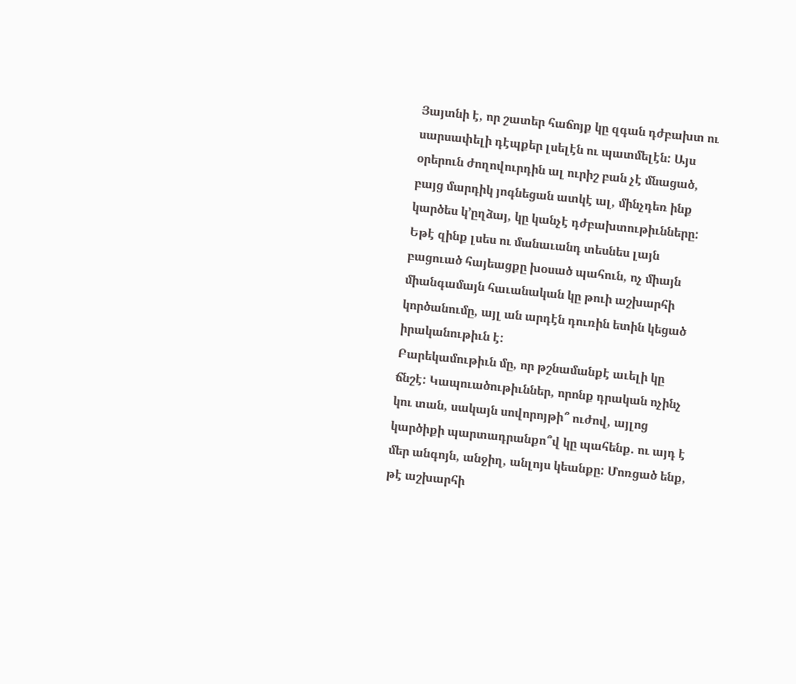Յայտնի է, որ շատեր հաճոյք կը զգան դժբախտ ու սարսափելի դէպքեր լսելէն ու պատմելէն: Այս օրերուն ժողովուրդին ալ ուրիշ բան չէ մնացած, բայց մարդիկ յոգնեցան ատկէ ալ, մինչդեռ ինք կարծես կ’ըղձայ, կը կանչէ դժբախտութիւնները: Եթէ զինք լսես ու մանաւանդ տեսնես լայն բացուած հայեացքը խօսած պահուն, ոչ միայն միանգամայն հաւանական կը թուի աշխարհի կործանումը, այլ ան արդէն դուռին ետին կեցած իրականութիւն է:
Բարեկամութիւն մը, որ թշնամանքէ աւելի կը ճնշէ: Կապուածութիւններ, որոնք դրական ոչինչ կու տան, սակայն սովորոյթի՞ ուժով, այլոց կարծիքի պարտադրանքո՞վ կը պահենք. ու այդ է մեր անգոյն, անջիղ, անլոյս կեանքը: Մոռցած ենք, թէ աշխարհի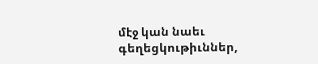մէջ կան նաեւ գեղեցկութիւններ,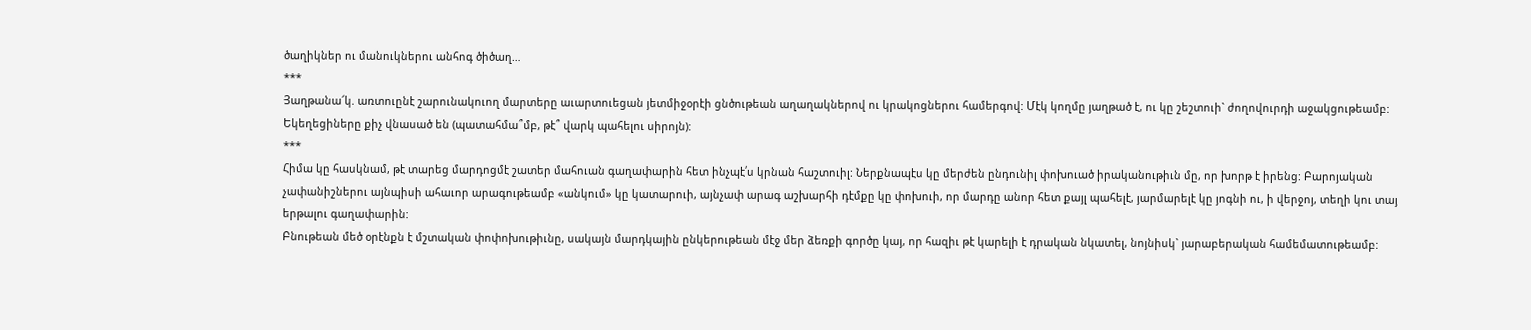ծաղիկներ ու մանուկներու անհոգ ծիծաղ…
***
Յաղթանա՜կ. առտուընէ շարունակուող մարտերը աւարտուեցան յետմիջօրէի ցնծութեան աղաղակներով ու կրակոցներու համերգով: Մէկ կողմը յաղթած է, ու կը շեշտուի` ժողովուրդի աջակցութեամբ: Եկեղեցիները քիչ վնասած են (պատահմա՞մբ, թէ՞ վարկ պահելու սիրոյն):
***
Հիմա կը հասկնամ, թէ տարեց մարդոցմէ շատեր մահուան գաղափարին հետ ինչպէ՛ս կրնան հաշտուիլ: Ներքնապէս կը մերժեն ընդունիլ փոխուած իրականութիւն մը, որ խորթ է իրենց: Բարոյական չափանիշներու այնպիսի ահաւոր արագութեամբ «անկում» կը կատարուի, այնչափ արագ աշխարհի դէմքը կը փոխուի, որ մարդը անոր հետ քայլ պահելէ, յարմարելէ կը յոգնի ու, ի վերջոյ, տեղի կու տայ երթալու գաղափարին:
Բնութեան մեծ օրէնքն է մշտական փոփոխութիւնը, սակայն մարդկային ընկերութեան մէջ մեր ձեռքի գործը կայ, որ հազիւ թէ կարելի է դրական նկատել, նոյնիսկ` յարաբերական համեմատութեամբ: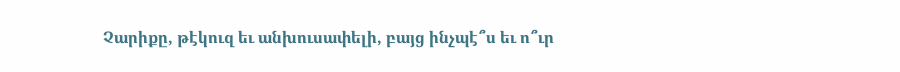Չարիքը, թէկուզ եւ անխուսափելի, բայց ինչպէ՞ս եւ ո՞ւր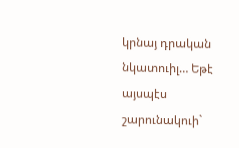կրնայ դրական նկատուիլ… Եթէ այսպէս շարունակուի`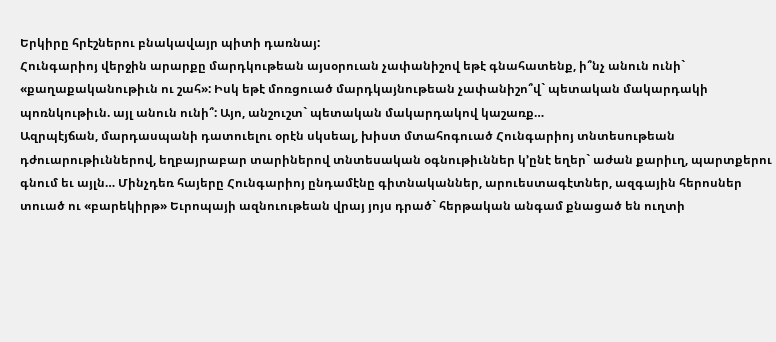Երկիրը հրէշներու բնակավայր պիտի դառնայ:
Հունգարիոյ վերջին արարքը մարդկութեան այսօրուան չափանիշով եթէ գնահատենք, ի՞նչ անուն ունի` «քաղաքականութիւն ու շահ»: Իսկ եթէ մոռցուած մարդկայնութեան չափանիշո՞վ` պետական մակարդակի պոռնկութիւն. այլ անուն ունի՞: Այո, անշուշտ` պետական մակարդակով կաշառք…
Ազրպէյճան, մարդասպանի դատուելու օրէն սկսեալ, խիստ մտահոգուած Հունգարիոյ տնտեսութեան դժուարութիւններով, եղբայրաբար տարիներով տնտեսական օգնութիւններ կ’ընէ եղեր` աժան քարիւղ, պարտքերու գնում եւ այլն… Մինչդեռ հայերը Հունգարիոյ ընդամէնը գիտնականներ, արուեստագէտներ, ազգային հերոսներ տուած ու «բարեկիրթ» Եւրոպայի ազնուութեան վրայ յոյս դրած` հերթական անգամ քնացած են ուղտի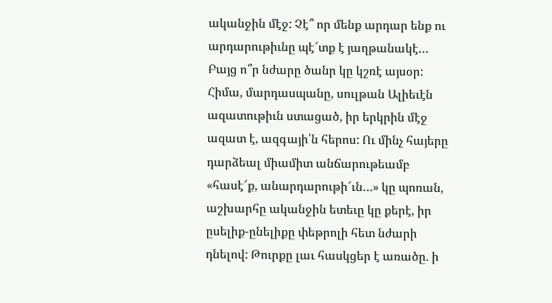ականջին մէջ: Չէ՞ որ մենք արդար ենք ու արդարութիւնը պէ՜տք է յաղթանակէ…
Բայց ո՞ր նժարը ծանր կը կշռէ այսօր:
Հիմա, մարդասպանը, սուլթան Ալիեւէն ազատութիւն ստացած, իր երկրին մէջ ազատ է, ազգայի՛ն հերոս: Ու մինչ հայերը դարձեալ միամիտ անճարութեամբ «հասէ՜ք, անարդարութի՜ւն…» կը պոռան, աշխարհը ականջին ետեւը կը քերէ, իր ըսելիք-ընելիքը փեթրոլի հետ նժարի դնելով: Թուրքը լաւ հասկցեր է առածը. ի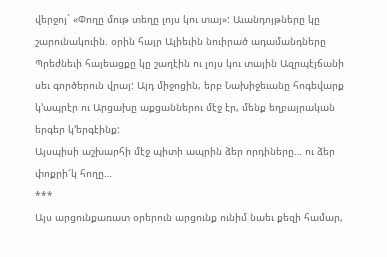վերջոյ` «Փողը մութ տեղը լոյս կու տայ»: Աւանդոյթները կը շարունակուին. օրին հայր Ալիեւին նուիրած ադամանդները Պրեժնեւի հայեացքը կը շաղէին ու լոյս կու տային Ազրպէյճանի սեւ գործերուն վրայ: Այդ միջոցին, երբ Նախիջեւանը հոգեվարք կ’ապրէր ու Արցախը աքցաններու մէջ էր, մենք եղբայրական երգեր կ’երգէինք:
Այսպիսի աշխարհի մէջ պիտի ապրին ձեր որդիները… ու ձեր փոքրի՜կ հողը…
***
Այս արցունքառատ օրերուն արցունք ունիմ նաեւ քեզի համար,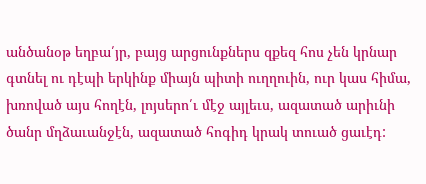անծանօթ եղբա՛յր, բայց արցունքներս զքեզ հոս չեն կրնար գտնել ու դէպի երկինք միայն պիտի ուղղուին, ուր կաս հիմա, խռոված այս հողէն, լոյսերո՛ւ մէջ այլեւս, ազատած արիւնի ծանր մղձաւանջէն, ազատած հոգիդ կրակ տուած ցաւէդ: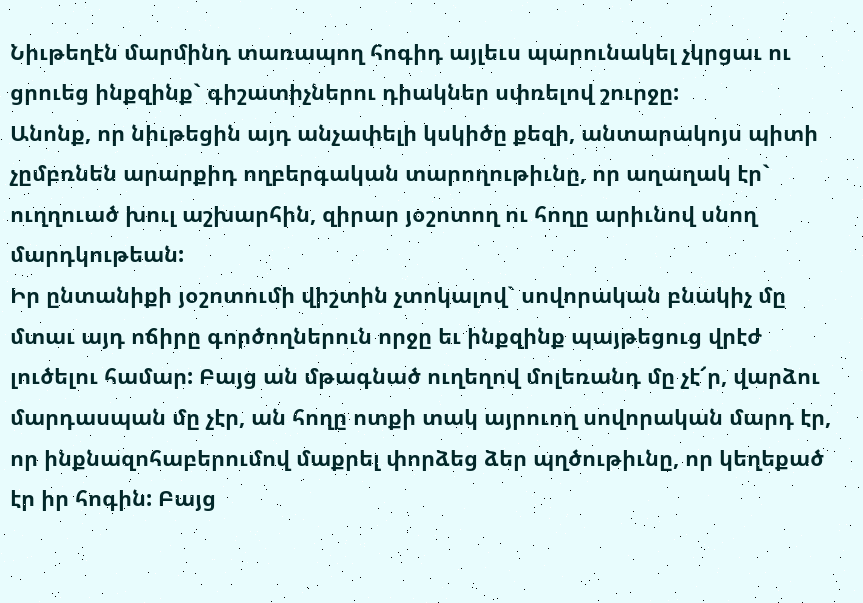Նիւթեղէն մարմինդ տառապող հոգիդ այլեւս պարունակել չկրցաւ ու ցրուեց ինքզինք` գիշատիչներու դիակներ սփռելով շուրջը:
Անոնք, որ նիւթեցին այդ անչափելի կսկիծը քեզի, անտարակոյս պիտի չըմբռնեն արարքիդ ողբերգական տարողութիւնը, որ աղաղակ էր` ուղղուած խուլ աշխարհին, զիրար յօշոտող ու հողը արիւնով սնող մարդկութեան:
Իր ընտանիքի յօշոտումի վիշտին չտոկալով` սովորական բնակիչ մը մտաւ այդ ոճիրը գործողներուն որջը եւ ինքզինք պայթեցուց վրէժ լուծելու համար: Բայց ան մթագնած ուղեղով մոլեռանդ մը չէ՜ր, վարձու մարդասպան մը չէր, ան հողը ոտքի տակ այրուող սովորական մարդ էր, որ ինքնազոհաբերումով մաքրել փորձեց ձեր պղծութիւնը, որ կեղեքած էր իր հոգին: Բայց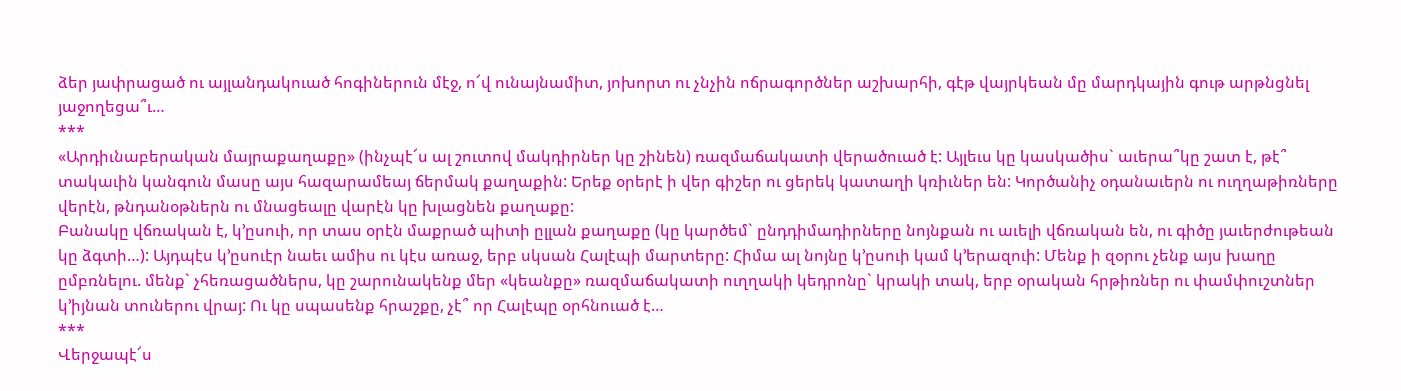ձեր յափրացած ու այլանդակուած հոգիներուն մէջ, ո՜վ ունայնամիտ, յոխորտ ու չնչին ոճրագործներ աշխարհի, գէթ վայրկեան մը մարդկային գութ արթնցնել յաջողեցա՞ւ…
***
«Արդիւնաբերական մայրաքաղաքը» (ինչպէ՜ս ալ շուտով մակդիրներ կը շինեն) ռազմաճակատի վերածուած է: Այլեւս կը կասկածիս` աւերա՞կը շատ է, թէ՞ տակաւին կանգուն մասը այս հազարամեայ ճերմակ քաղաքին: Երեք օրերէ ի վեր գիշեր ու ցերեկ կատաղի կռիւներ են: Կործանիչ օդանաւերն ու ուղղաթիռները վերէն, թնդանօթներն ու մնացեալը վարէն կը խլացնեն քաղաքը:
Բանակը վճռական է, կ’ըսուի, որ տաս օրէն մաքրած պիտի ըլլան քաղաքը (կը կարծեմ` ընդդիմադիրները նոյնքան ու աւելի վճռական են, ու գիծը յաւերժութեան կը ձգտի…): Այդպէս կ’ըսուէր նաեւ ամիս ու կէս առաջ, երբ սկսան Հալէպի մարտերը: Հիմա ալ նոյնը կ’ըսուի կամ կ’երազուի: Մենք ի զօրու չենք այս խաղը ըմբռնելու. մենք` չհեռացածներս, կը շարունակենք մեր «կեանքը» ռազմաճակատի ուղղակի կեդրոնը` կրակի տակ, երբ օրական հրթիռներ ու փամփուշտներ կ’իյնան տուներու վրայ: Ու կը սպասենք հրաշքը, չէ՞ որ Հալէպը օրհնուած է…
***
Վերջապէ՜ս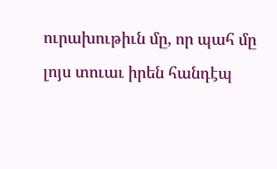ուրախութիւն մը, որ պահ մը լոյս տուաւ իրեն հանդէպ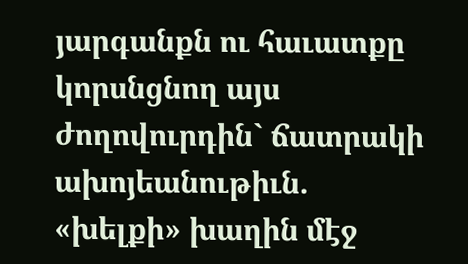յարգանքն ու հաւատքը կորսնցնող այս ժողովուրդին` ճատրակի ախոյեանութիւն. «խելքի» խաղին մէջ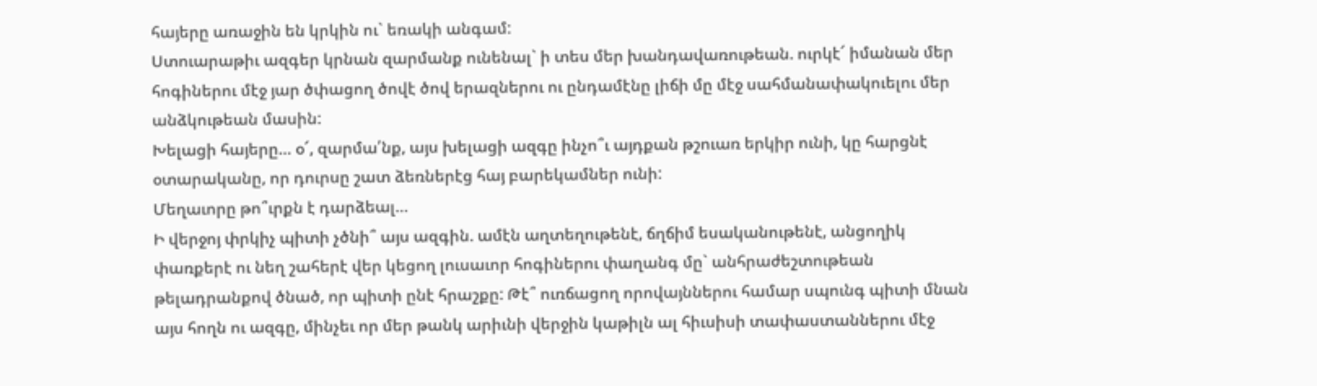հայերը առաջին են կրկին ու` եռակի անգամ:
Ստուարաթիւ ազգեր կրնան զարմանք ունենալ` ի տես մեր խանդավառութեան. ուրկէ՜ իմանան մեր հոգիներու մէջ յար ծփացող ծովէ ծով երազներու ու ընդամէնը լիճի մը մէջ սահմանափակուելու մեր անձկութեան մասին:
Խելացի հայերը… օ՜, զարմա՛նք, այս խելացի ազգը ինչո՞ւ այդքան թշուառ երկիր ունի, կը հարցնէ օտարականը, որ դուրսը շատ ձեռներէց հայ բարեկամներ ունի:
Մեղաւորը թո՞ւրքն է դարձեալ…
Ի վերջոյ փրկիչ պիտի չծնի՞ այս ազգին. ամէն աղտեղութենէ, ճղճիմ եսականութենէ, անցողիկ փառքերէ ու նեղ շահերէ վեր կեցող լուսաւոր հոգիներու փաղանգ մը` անհրաժեշտութեան թելադրանքով ծնած, որ պիտի ընէ հրաշքը: Թէ՞ ուռճացող որովայններու համար սպունգ պիտի մնան այս հողն ու ազգը, մինչեւ որ մեր թանկ արիւնի վերջին կաթիլն ալ հիւսիսի տափաստաններու մէջ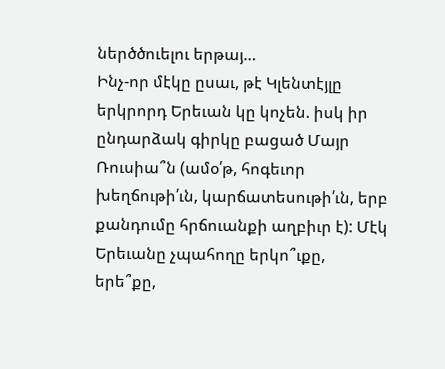ներծծուելու երթայ…
Ինչ-որ մէկը ըսաւ, թէ Կլենտէյլը երկրորդ Երեւան կը կոչեն. իսկ իր ընդարձակ գիրկը բացած Մայր Ռուսիա՞ն (ամօ՛թ, հոգեւոր խեղճութի՛ւն, կարճատեսութի՛ւն, երբ քանդումը հրճուանքի աղբիւր է): Մէկ Երեւանը չպահողը երկո՞ւքը, երե՞քը,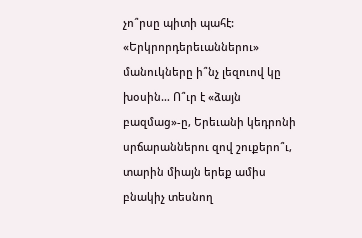չո՞րսը պիտի պահէ: «Երկրորդերեւաններու» մանուկները ի՞նչ լեզուով կը խօսին… Ո՞ւր է «ձայն բազմաց»-ը, Երեւանի կեդրոնի սրճարաններու զով շուքերո՞ւ, տարին միայն երեք ամիս բնակիչ տեսնող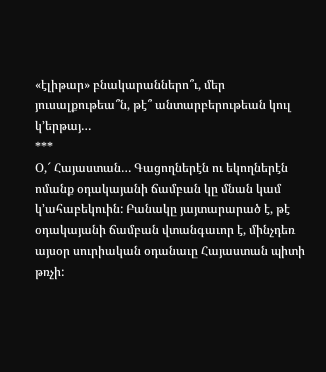«էլիթար» բնակարաններո՞ւ, մեր յուսալքութեա՞ն, թէ՞ անտարբերութեան կուլ կ’երթայ…
***
Օ,՜ Հայաստան… Գացողներէն ու եկողներէն ոմանք օդակայանի ճամբան կը մնան կամ կ’ահաբեկուին: Բանակը յայտարարած է, թէ օդակայանի ճամբան վտանգաւոր է, մինչդեռ այսօր սուրիական օդանաւը Հայաստան պիտի թռչի: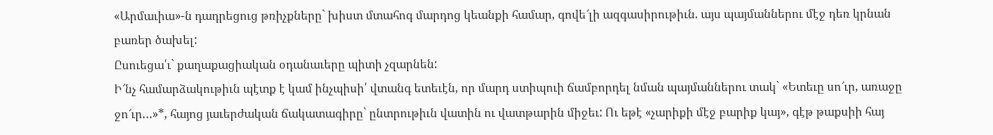«Արմաւիա»-ն դադրեցուց թռիչքները` խիստ մտահոգ մարդոց կեանքի համար, գովե՜լի ազգասիրութիւն. այս պայմաններու մէջ դեռ կրնան բառեր ծախել:
Ըսուեցա՛ւ` քաղաքացիական օդանաւերը պիտի չզարնեն:
Ի՜նչ համարձակութիւն պէտք է կամ ինչպիսի՛ վտանգ ետեւէն, որ մարդ ստիպուի ճամբորդել նման պայմաններու տակ` «Ետեւը սո՜ւր, առաջը ջո՜ւր…»*, հայոց յաւերժական ճակատագիրը` ընտրութիւն վատին ու վատթարին միջեւ: Ու եթէ «չարիքի մէջ բարիք կայ», գէթ թաքսիի հայ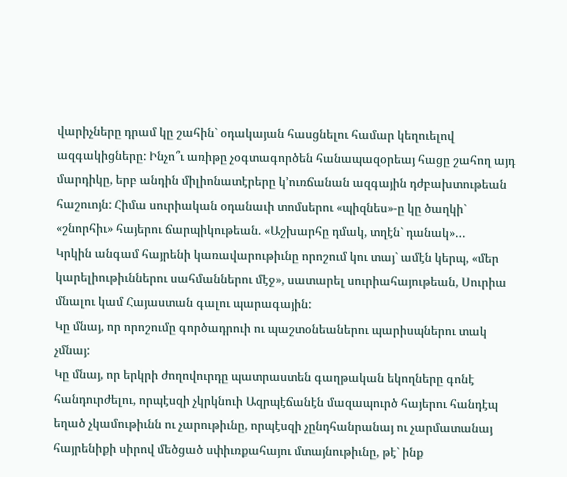վարիչները դրամ կը շահին` օդակայան հասցնելու համար կեղուելով ազգակիցները: Ինչո՞ւ առիթը չօգտագործեն հանապազօրեայ հացը շահող այդ մարդիկը, երբ անդին միլիոնատէրերը կ’ուռճանան ազգային դժբախտութեան հաշուոյն: Հիմա սուրիական օդանաւի տոմսերու «պիզնես»-ը կը ծաղկի` «շնորհիւ» հայերու ճարպիկութեան. «Աշխարհը դմակ, տղէն` դանակ»…
Կրկին անգամ հայրենի կառավարութիւնը որոշում կու տայ` ամէն կերպ, «մեր կարելիութիւններու սահմաններու մէջ», սատարել սուրիահայութեան, Սուրիա մնալու կամ Հայաստան գալու պարագային:
Կը մնայ, որ որոշումը գործադրուի ու պաշտօնեաներու պարիսպներու տակ չմնայ:
Կը մնայ, որ երկրի ժողովուրդը պատրաստեն գաղթական եկողները գոնէ հանդուրժելու, որպէսզի չկրկնուի Ազրպէճանէն մազապուրծ հայերու հանդէպ եղած չկամութիւնն ու չարութիւնը, որպէսզի չընդհանրանայ ու չարմատանայ հայրենիքի սիրով մեծցած սփիւռքահայու մտայնութիւնը, թէ` ինք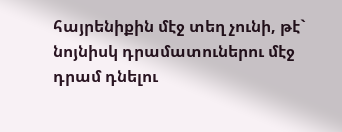հայրենիքին մէջ տեղ չունի, թէ` նոյնիսկ դրամատուներու մէջ դրամ դնելու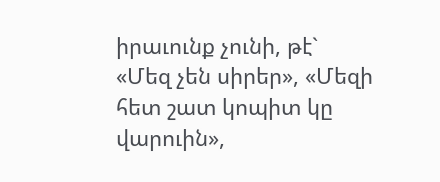իրաւունք չունի, թէ` «Մեզ չեն սիրեր», «Մեզի հետ շատ կոպիտ կը վարուին»,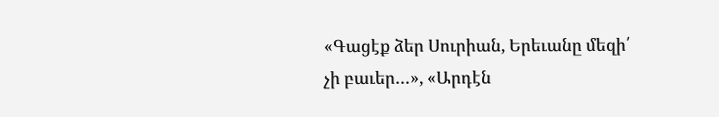«Գացէք ձեր Սուրիան, Երեւանը մեզի՛ չի բաւեր…», «Արդէն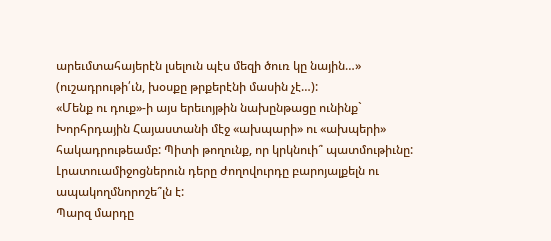արեւմտահայերէն լսելուն պէս մեզի ծուռ կը նային…» (ուշադրութի՛ւն, խօսքը թրքերէնի մասին չէ…):
«Մենք ու դուք»-ի այս երեւոյթին նախընթացը ունինք` Խորհրդային Հայաստանի մէջ «ախպարի» ու «ախպերի» հակադրութեամբ: Պիտի թողունք, որ կրկնուի՞ պատմութիւնը: Լրատուամիջոցներուն դերը ժողովուրդը բարոյալքելն ու ապակողմնորոշե՞լն է:
Պարզ մարդը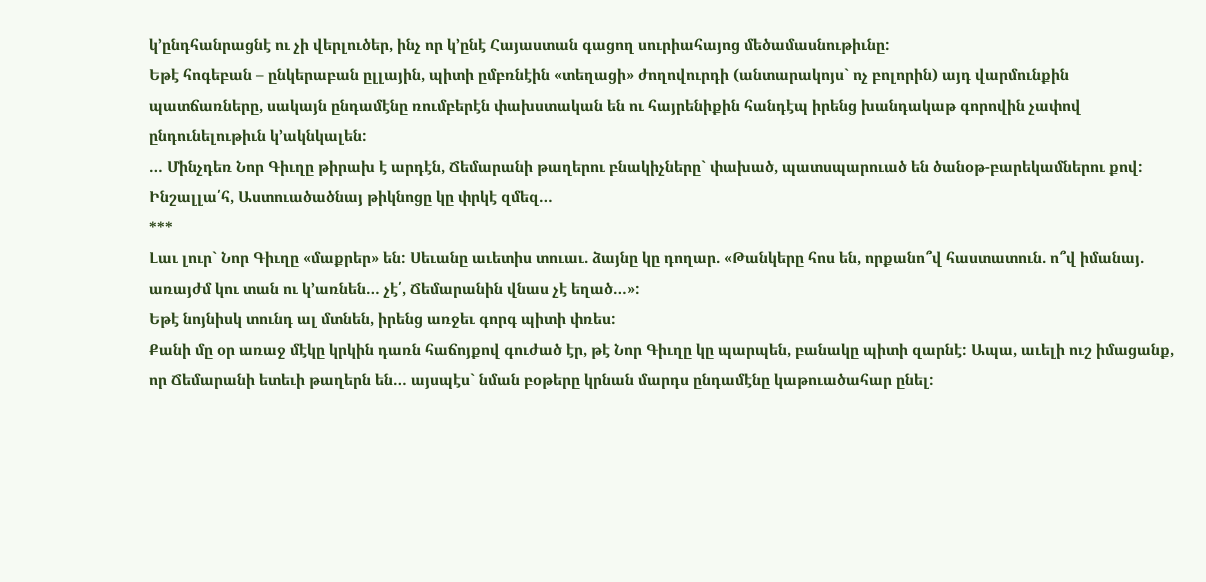կ’ընդհանրացնէ ու չի վերլուծեր, ինչ որ կ’ընէ Հայաստան գացող սուրիահայոց մեծամասնութիւնը:
Եթէ հոգեբան – ընկերաբան ըլլային, պիտի ըմբռնէին «տեղացի» ժողովուրդի (անտարակոյս` ոչ բոլորին) այդ վարմունքին պատճառները, սակայն ընդամէնը ռումբերէն փախստական են ու հայրենիքին հանդէպ իրենց խանդակաթ գորովին չափով ընդունելութիւն կ’ակնկալեն:
… Մինչդեռ Նոր Գիւղը թիրախ է արդէն, Ճեմարանի թաղերու բնակիչները` փախած, պատսպարուած են ծանօթ-բարեկամներու քով:
Ինշալլա՛հ, Աստուածածնայ թիկնոցը կը փրկէ զմեզ…
***
Լաւ լուր` Նոր Գիւղը «մաքրեր» են: Սեւանը աւետիս տուաւ. ձայնը կը դողար. «Թանկերը հոս են, որքանո՞վ հաստատուն. ո՞վ իմանայ. առայժմ կու տան ու կ’առնեն… չէ՛, Ճեմարանին վնաս չէ եղած…»:
Եթէ նոյնիսկ տունդ ալ մտնեն, իրենց առջեւ գորգ պիտի փռես:
Քանի մը օր առաջ մէկը կրկին դառն հաճոյքով գուժած էր, թէ Նոր Գիւղը կը պարպեն, բանակը պիտի զարնէ: Ապա, աւելի ուշ իմացանք, որ Ճեմարանի ետեւի թաղերն են… այսպէս` նման բօթերը կրնան մարդս ընդամէնը կաթուածահար ընել: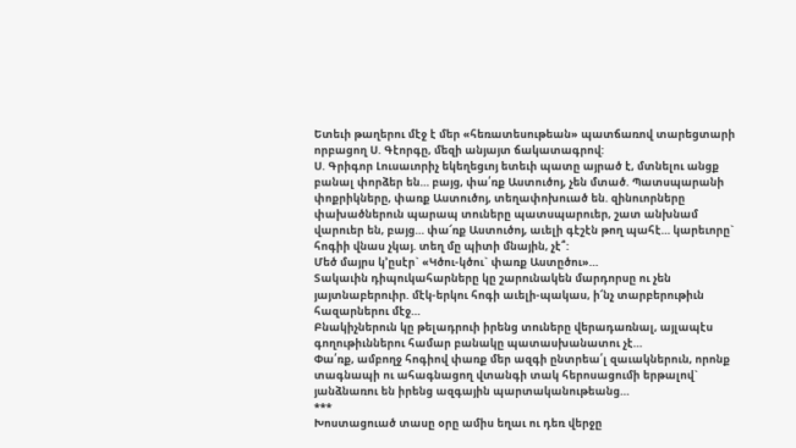Ետեւի թաղերու մէջ է մեր «հեռատեսութեան» պատճառով տարեցտարի որբացող Ս. Գէորգը, մեզի անյայտ ճակատագրով:
Ս. Գրիգոր Լուսաւորիչ եկեղեցւոյ ետեւի պատը այրած է, մտնելու անցք բանալ փորձեր են… բայց, փա՛ռք Աստուծոյ, չեն մտած. Պատսպարանի փոքրիկները, փառք Աստուծոյ, տեղափոխուած են. զինուորները փախածներուն պարապ տուները պատսպարուեր, շատ անխնամ վարուեր են, բայց… փա՜ռք Աստուծոյ, աւելի գէշէն թող պահէ… կարեւորը` հոգիի վնաս չկայ. տեղ մը պիտի մնային, չէ՞:
Մեծ մայրս կ’ըսէր` «Կծու-կծու` փառք Աստըծու»…
Տակաւին դիպուկահարները կը շարունակեն մարդորսը ու չեն յայտնաբերուիր. մէկ-երկու հոգի աւելի-պակաս, ի՜նչ տարբերութիւն հազարներու մէջ…
Բնակիչներուն կը թելադրուի իրենց տուները վերադառնալ, այլապէս գողութիւններու համար բանակը պատասխանատու չէ…
Փա՛ռք, ամբողջ հոգիով փառք մեր ազգի ընտրեա՛լ զաւակներուն, որոնք տագնապի ու ահագնացող վտանգի տակ հերոսացումի երթալով` յանձնառու են իրենց ազգային պարտականութեանց…
***
Խոստացուած տասը օրը ամիս եղաւ ու դեռ վերջը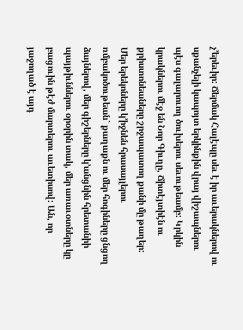չ’երեւիր: Ճերմակ Հալէպը սեւ է իր աւերակներով ու սքանչելի կապոյտ երկինքին վրայ վիշապներու պէս գալարուող ծուխերու սեւութեամբ: Կրկին կրակներու մէջ են Նոր Գիւղը, Ճիտէյտիէն ու քրիստոնեաները շրջապատող քանի մը թաղեր:
Մեր երեկոները կ’իջնեն հրասայլերու ռմբակոծութեան` քաղաքն ու մեր հոգիները ցնցող ձայներով, մեր գիշերները կ’անցնին հրետանիի պայթիւններու օրօրին տակ, մեր առաւօտները կը բացուին թէժ մարտերու աւետիսով: Ան, որ յաջողած է այդ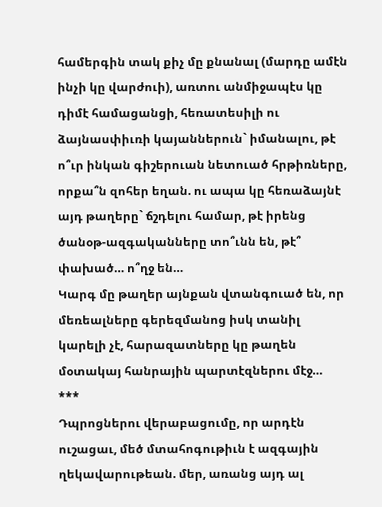համերգին տակ քիչ մը քնանալ (մարդը ամէն ինչի կը վարժուի), առտու անմիջապէս կը դիմէ համացանցի, հեռատեսիլի ու ձայնասփիւռի կայաններուն` իմանալու, թէ ո՞ւր ինկան գիշերուան նետուած հրթիռները, որքա՞ն զոհեր եղան. ու ապա կը հեռաձայնէ այդ թաղերը` ճշդելու համար, թէ իրենց ծանօթ-ազգականները տո՞ւնն են, թէ՞ փախած… ո՞ղջ են…
Կարգ մը թաղեր այնքան վտանգուած են, որ մեռեալները գերեզմանոց իսկ տանիլ կարելի չէ, հարազատները կը թաղեն մօտակայ հանրային պարտէզներու մէջ…
***
Դպրոցներու վերաբացումը, որ արդէն ուշացաւ, մեծ մտահոգութիւն է ազգային ղեկավարութեան. մեր, առանց այդ ալ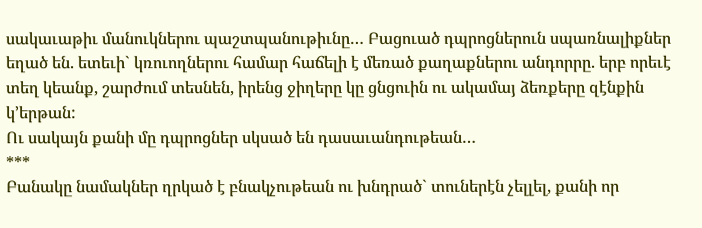սակաւաթիւ մանուկներու պաշտպանութիւնը… Բացուած դպրոցներուն սպառնալիքներ եղած են. ետեւի` կռուողներու համար հաճելի է մեռած քաղաքներու անդորրը. երբ որեւէ տեղ կեանք, շարժում տեսնեն, իրենց ջիղերը կը ցնցուին ու ակամայ ձեռքերը զէնքին կ’երթան:
Ու սակայն քանի մը դպրոցներ սկսած են դասաւանդութեան…
***
Բանակը նամակներ ղրկած է բնակչութեան ու խնդրած` տուներէն չելլել, քանի որ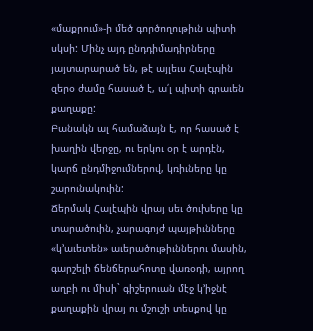«մաքրում»-ի մեծ գործողութիւն պիտի սկսի: Մինչ այդ ընդդիմադիրները յայտարարած են, թէ այլեւս Հալէպին զերօ ժամը հասած է, ա՛լ պիտի գրաւեն քաղաքը:
Բանակն ալ համաձայն է, որ հասած է խաղին վերջը, ու երկու օր է արդէն, կարճ ընդմիջումներով, կռիւները կը շարունակուին:
Ճերմակ Հալէպին վրայ սեւ ծուխերը կը տարածուին, չարագոյժ պայթիւնները «կ’աւետեն» աւերածութիւններու մասին, գարշելի ճենճերահոտը վառօդի, այրող աղբի ու միսի` գիշերուան մէջ կ’իջնէ քաղաքին վրայ ու մշուշի տեսքով կը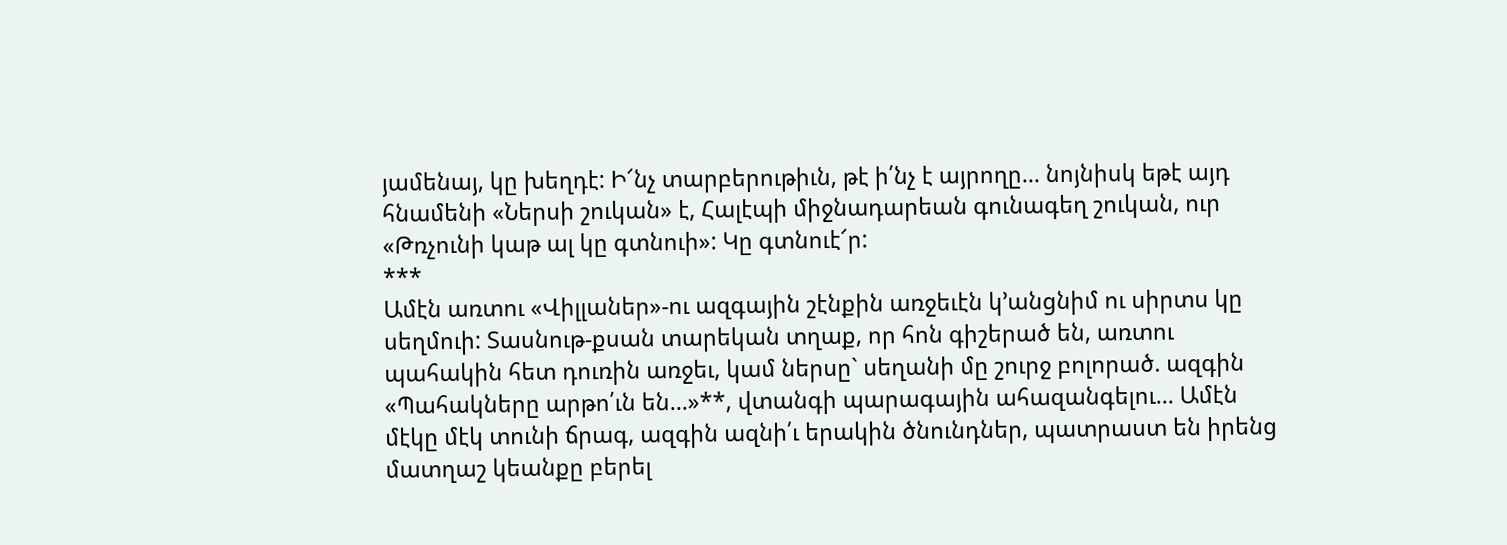յամենայ, կը խեղդէ: Ի՜նչ տարբերութիւն, թէ ի՛նչ է այրողը… նոյնիսկ եթէ այդ հնամենի «Ներսի շուկան» է, Հալէպի միջնադարեան գունագեղ շուկան, ուր «Թռչունի կաթ ալ կը գտնուի»: Կը գտնուէ՜ր:
***
Ամէն առտու «Վիլլաներ»-ու ազգային շէնքին առջեւէն կ’անցնիմ ու սիրտս կը սեղմուի: Տասնութ-քսան տարեկան տղաք, որ հոն գիշերած են, առտու պահակին հետ դուռին առջեւ, կամ ներսը` սեղանի մը շուրջ բոլորած. ազգին «Պահակները արթո՛ւն են…»**, վտանգի պարագային ահազանգելու… Ամէն մէկը մէկ տունի ճրագ, ազգին ազնի՛ւ երակին ծնունդներ, պատրաստ են իրենց մատղաշ կեանքը բերել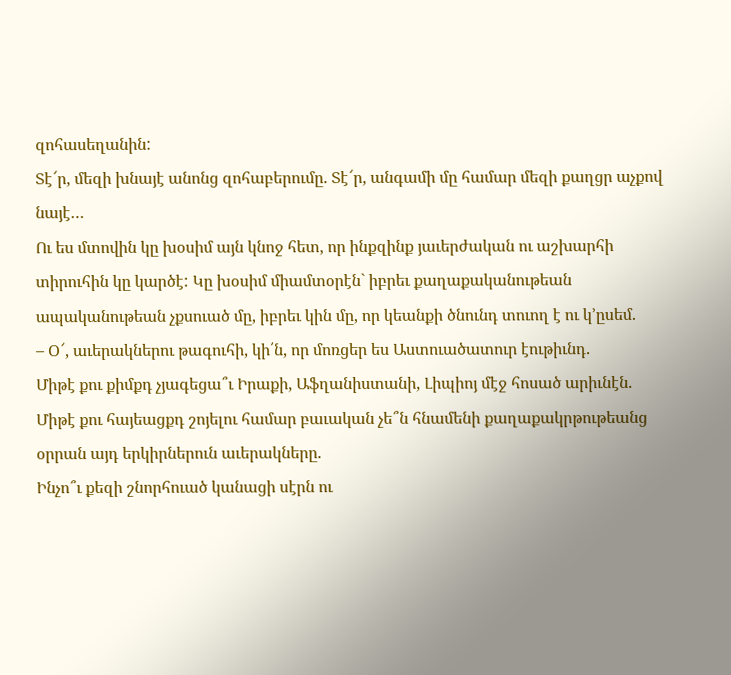զոհասեղանին:
Տէ՜ր, մեզի խնայէ անոնց զոհաբերումը. Տէ՜ր, անգամի մը համար մեզի քաղցր աչքով նայէ…
Ու ես մտովին կը խօսիմ այն կնոջ հետ, որ ինքզինք յաւերժական ու աշխարհի տիրուհին կը կարծէ: Կը խօսիմ միամտօրէն` իբրեւ քաղաքականութեան ապականութեան չքսուած մը, իբրեւ կին մը, որ կեանքի ծնունդ տուող է ու կ’ըսեմ.
– Օ՜, աւերակներու թագուհի, կի՛ն, որ մոռցեր ես Աստուածատուր էութիւնդ.
Միթէ քու քիմքդ չյագեցա՞ւ Իրաքի, Աֆղանիստանի, Լիպիոյ մէջ հոսած արիւնէն.
Միթէ քու հայեացքդ շոյելու համար բաւական չե՞ն հնամենի քաղաքակրթութեանց օրրան այդ երկիրներուն աւերակները.
Ինչո՞ւ քեզի շնորհուած կանացի սէրն ու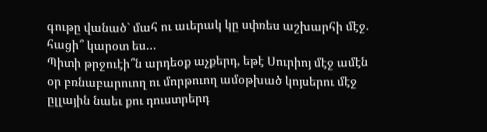գութը վանած` մահ ու աւերակ կը սփռես աշխարհի մէջ. հացի՞ կարօտ ես…
Պիտի թրջուէի՞ն արդեօք աչքերդ, եթէ Սուրիոյ մէջ ամէն օր բռնաբարուող ու մորթուող ամօթխած կոյսերու մէջ ըլլային նաեւ քու դուստրերդ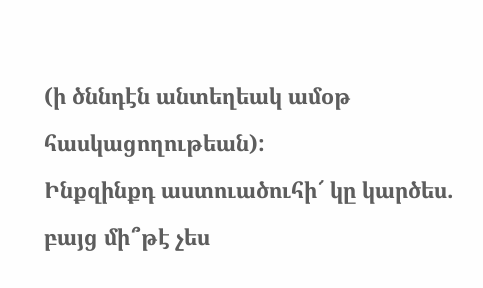(ի ծննդէն անտեղեակ ամօթ հասկացողութեան):
Ինքզինքդ աստուածուհի՜ կը կարծես. բայց մի՞թէ չես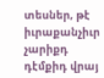տեսներ, թէ իւրաքանչիւր չարիքդ դէմքիդ վրայ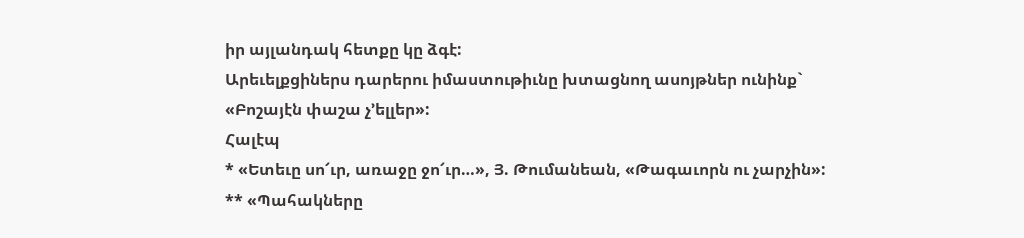իր այլանդակ հետքը կը ձգէ:
Արեւելքցիներս դարերու իմաստութիւնը խտացնող ասոյթներ ունինք` «Բոշայէն փաշա չ’ելլեր»:
Հալէպ
* «Ետեւը սո՜ւր, առաջը ջո՜ւր…», Յ. Թումանեան, «Թագաւորն ու չարչին»:
** «Պահակները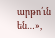արթո՛ւն են…»,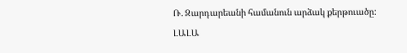Ռ. Զարդարեանի համանուն արձակ քերթուածը:
ԼԱԼԱ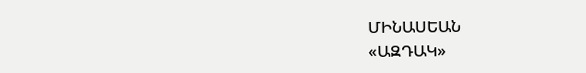ՄԻՆԱՍԵԱՆ
«ԱԶԴԱԿ»